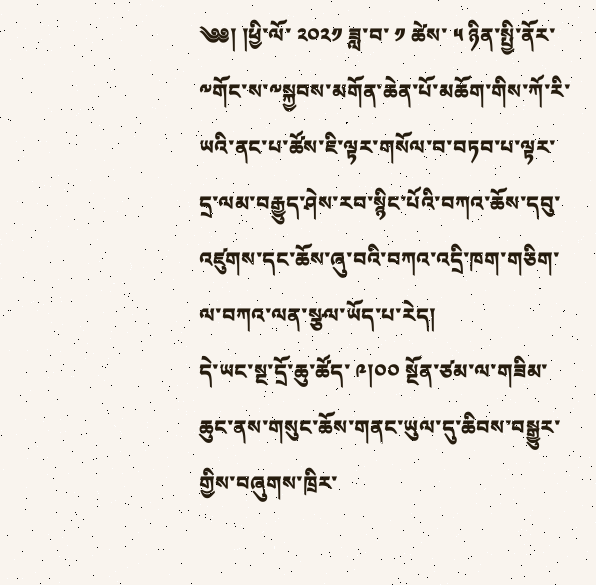༄༅། །ཕྱི་ལོ་ ༢༠༢༡ ཟླ་བ་ ༡ ཚེས་ ༥ ཉིན་སྤྱི་ནོར་༸གོང་ས་༸སྐྱབས་མགོན་ཆེན་པོ་མཆོག་གིས་ཀོ་རི་ཡའི་ནང་པ་ཚོས་ཇི་ལྟར་གསོལ་བ་བཏབ་པ་ལྟར་དྲ་ལམ་བརྒྱུད་ཤེས་རབ་སྙིང་པོའི་བཀའ་ཆོས་དབུ་འཛུགས་དང་ཆོས་ཞུ་བའི་བཀའ་འདྲི་ཁག་གཅིག་ལ་བཀའ་ལན་སྩལ་ཡོད་པ་རེད།
དེ་ཡང་སྔ་དྲོ་ཆུ་ཚོད་ ༩།༠༠ སྔོན་ཙམ་ལ་གཟིམ་ཆུང་ནས་གསུང་ཆོས་གནང་ཡུལ་དུ་ཆིབས་བསྒྱུར་གྱིས་བཞུགས་ཁྲིར་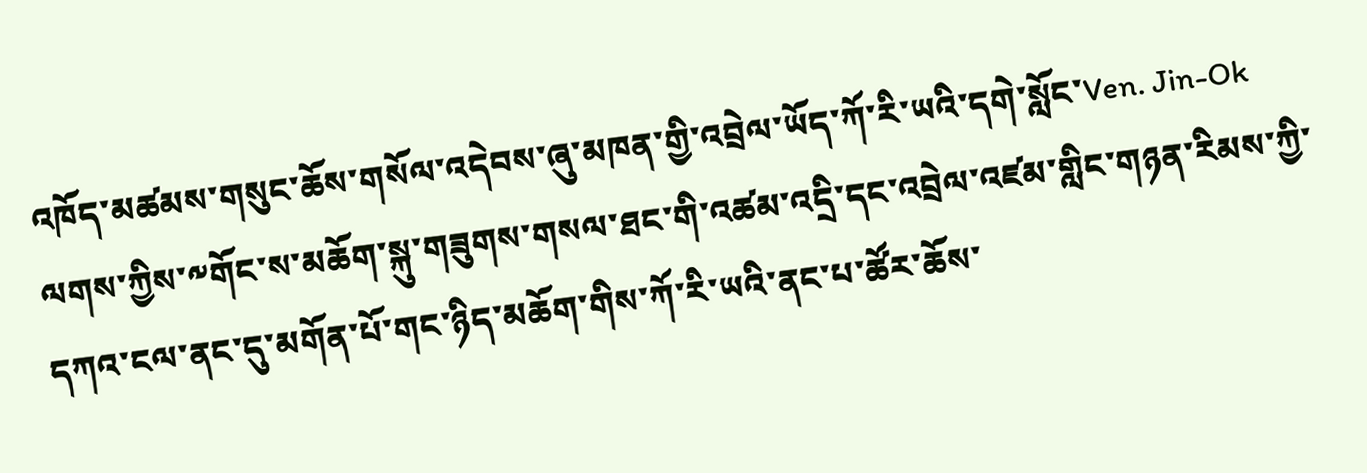འཁོད་མཚམས་གསུང་ཆོས་གསོལ་འདེབས་ཞུ་མཁན་གྱི་འབྲེལ་ཡོད་ཀོ་རི་ཡའི་དགེ་སློང་Ven. Jin-Ok ལགས་ཀྱིས་༸གོང་ས་མཆོག་སྐུ་གཟུགས་གསལ་ཐང་གི་འཚམ་འདྲི་དང་འབྲེལ་འཛམ་གླིང་གཉན་རིམས་ཀྱི་དཀའ་ངལ་ནང་དུ་མགོན་པོ་གང་ཉིད་མཆོག་གིས་ཀོ་རི་ཡའི་ནང་པ་ཚོར་ཆོས་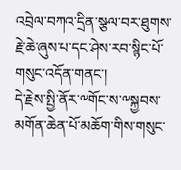འབྲེལ་བཀའ་དྲིན་སྩལ་བར་ཐུགས་རྗེ་ཆེ་ཞུས་པ་དང་ཤེས་རབ་སྙིང་པོ་གསུང་འདོན་གནང་།
དེ་རྗེས་སྤྱི་ནོར་༸གོང་ས་༸སྐྱབས་མགོན་ཆེན་པོ་མཆོག་གིས་གསུང་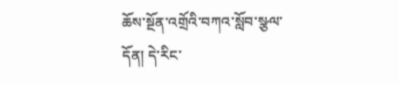ཆོས་སྔོན་འགྲོའི་བཀའ་སློབ་སྩལ་དོན། དེ་རིང་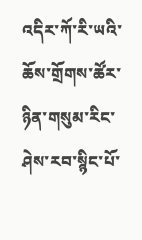འདིར་ཀོ་རི་ཡའི་ཆོས་གྲོགས་ཚོར་ཉིན་གསུམ་རིང་ཤེས་རབ་སྙིང་པོ་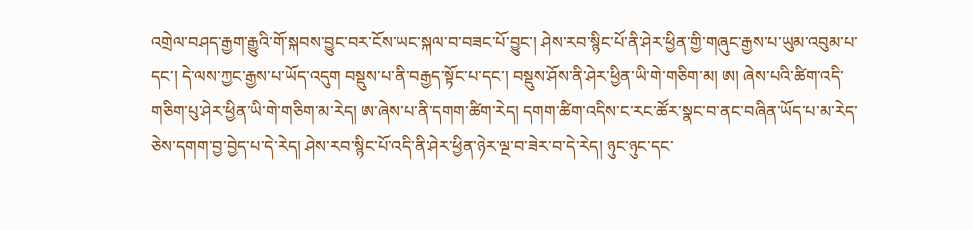འགྲེལ་བཤད་རྒྱག་རྒྱུའི་གོ་སྐབས་བྱུང་བར་ངོས་ཡང་སྐལ་བ་བཟང་པོ་བྱུང་། ཤེས་རབ་སྙིང་པོ་ནི་ཤེར་ཕྱིན་གྱི་གཞུང་རྒྱས་པ་ཡུམ་འབུམ་པ་དང་། དེ་ལས་ཀྱང་རྒྱས་པ་ཡོད་འདུག བསྡུས་པ་ནི་བརྒྱད་སྟོང་པ་དང་། བསྡུས་ཤོས་ནི་ཤེར་ཕྱིན་ཡི་གེ་གཅིག་མ། ཨ། ཞེས་པའི་ཚིག་འདི་གཅིག་པུ་ཤེར་ཕྱིན་ཡི་གེ་གཅིག་མ་རེད། ཨ་ཞེས་པ་ནི་དགག་ཚིག་རེད། དགག་ཚིག་འདིས་ང་རང་ཚོར་སྣང་བ་ནང་བཞིན་ཡོད་པ་མ་རེད་ཅེས་དགག་བྱ་བྱེད་པ་དེ་རེད། ཤེས་རབ་སྙིང་པོ་འདི་ནི་ཤེར་ཕྱིན་ཉེར་ལྔ་བ་ཟེར་བ་དེ་རེད། ཉུང་ཉུང་དང་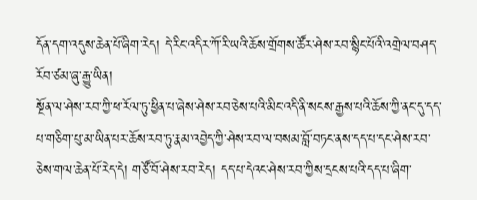དོན་དག་འདུས་ཆེན་པོ་ཞིག་རེད། དེ་རིང་འདིར་ཀོ་རི་ཡའི་ཆོས་གྲོགས་ཚོར་ཤེས་རབ་སྙིང་པོའི་འགྲེལ་བཤད་རོབ་ཙམ་ཞུ་རྒྱུ་ཡིན།
སྔོན་ལ་ཤེས་རབ་ཀྱི་ཕ་རོལ་ཏུ་ཕྱིན་པ་ཞེས་ཤེས་རབ་ཅེས་པའི་མིང་འདི་ནི་སངས་རྒྱས་པའི་ཆོས་ཀྱི་ནང་དུ་དད་པ་གཅིག་པུ་མ་ཡིན་པར་ཆོས་རབ་ཏུ་རྣམ་འབྱེད་ཀྱི་ཤེས་རབ་ལ་བསམ་བློ་བཏང་ནས་དད་པ་དང་ཤེས་རབ་ཅེས་གལ་ཆེན་པོ་རེད་དེ། གཙོ་བོ་ཤེས་རབ་རེད། དད་པ་དེའང་ཤེས་རབ་ཀྱིས་དྲངས་པའི་དད་པ་ཞིག་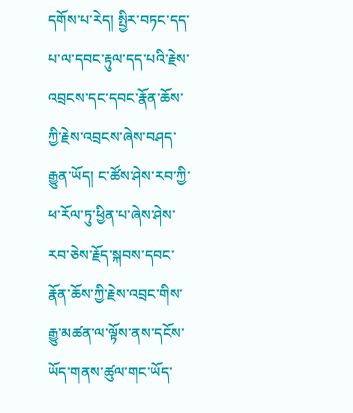དགོས་པ་རེད། སྤྱིར་བཏང་དད་པ་ལ་དབང་རྟུལ་དད་པའི་རྗེས་འབྲངས་དང་དབང་རྣོན་ཆོས་ཀྱི་རྗེས་འབྲངས་ཞེས་བཤད་རྒྱུན་ཡོད། ང་ཚོས་ཤེས་རབ་ཀྱི་ཕ་རོལ་ཏུ་ཕྱིན་པ་ཞེས་ཤེས་རབ་ཅེས་རྗོད་སྐབས་དབང་རྣོན་ཆོས་ཀྱི་རྗེས་འབྲང་གིས་རྒྱུ་མཚན་ལ་ལྟོས་ནས་དངོས་ཡོད་གནས་ཚུལ་གང་ཡོད་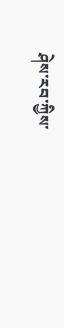ཤེས་རབ་ཀྱིས་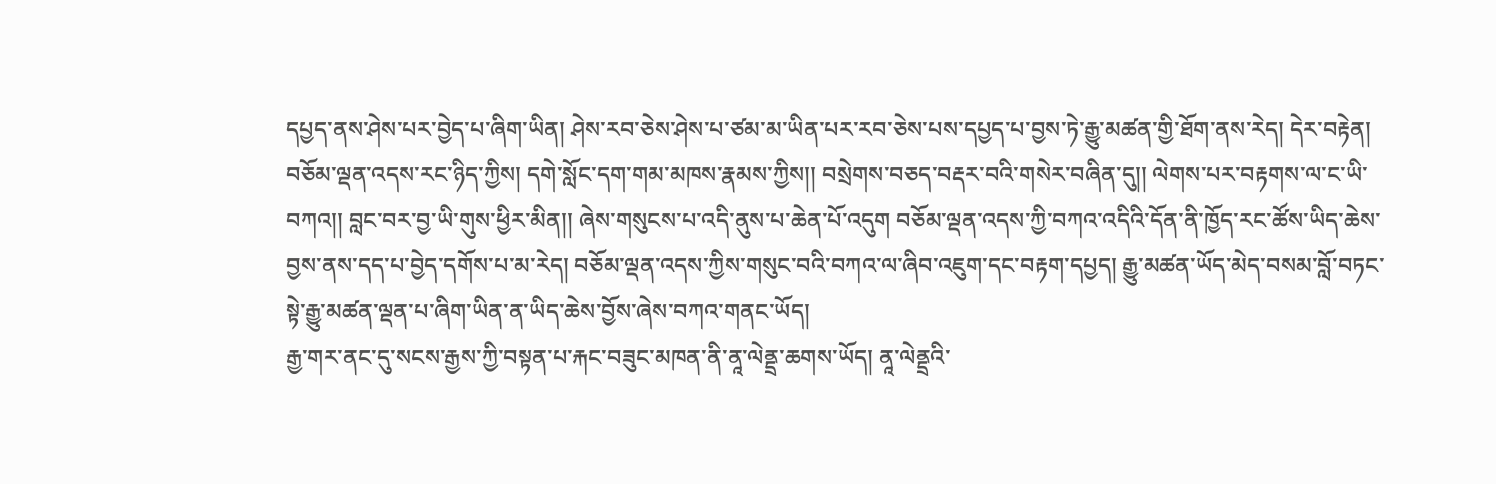དཔྱད་ནས་ཤེས་པར་བྱེད་པ་ཞིག་ཡིན། ཤེས་རབ་ཅེས་ཤེས་པ་ཙམ་མ་ཡིན་པར་རབ་ཅེས་པས་དཔྱད་པ་བྱས་ཏེ་རྒྱུ་མཚན་གྱི་ཐོག་ནས་རེད། དེར་བརྟེན། བཅོམ་ལྡན་འདས་རང་ཉིད་ཀྱིས། དགེ་སློང་དག་གམ་མཁས་རྣམས་ཀྱིས།། བསྲེགས་བཅད་བརྡར་བའི་གསེར་བཞིན་དུ།། ལེགས་པར་བརྟགས་ལ་ང་ཡི་བཀའ།། བླང་བར་བྱ་ཡི་གུས་ཕྱིར་མིན།། ཞེས་གསུངས་པ་འདི་ནུས་པ་ཆེན་པོ་འདུག བཅོམ་ལྡན་འདས་ཀྱི་བཀའ་འདིའི་དོན་ནི་ཁྱོད་རང་ཚོས་ཡིད་ཆེས་བྱས་ནས་དད་པ་བྱེད་དགོས་པ་མ་རེད། བཅོམ་ལྡན་འདས་ཀྱིས་གསུང་བའི་བཀའ་ལ་ཞིབ་འཇུག་དང་བརྟག་དཔྱད། རྒྱུ་མཚན་ཡོད་མེད་བསམ་བློ་བཏང་སྟེ་རྒྱུ་མཚན་ལྡན་པ་ཞིག་ཡིན་ན་ཡིད་ཆེས་བྱོས་ཞེས་བཀའ་གནང་ཡོད།
རྒྱ་གར་ནང་དུ་སངས་རྒྱས་ཀྱི་བསྟན་པ་རྐང་བཟུང་མཁན་ནི་ནཱ་ལེནྡྲ་ཆགས་ཡོད། ནཱ་ལེནྡྲའི་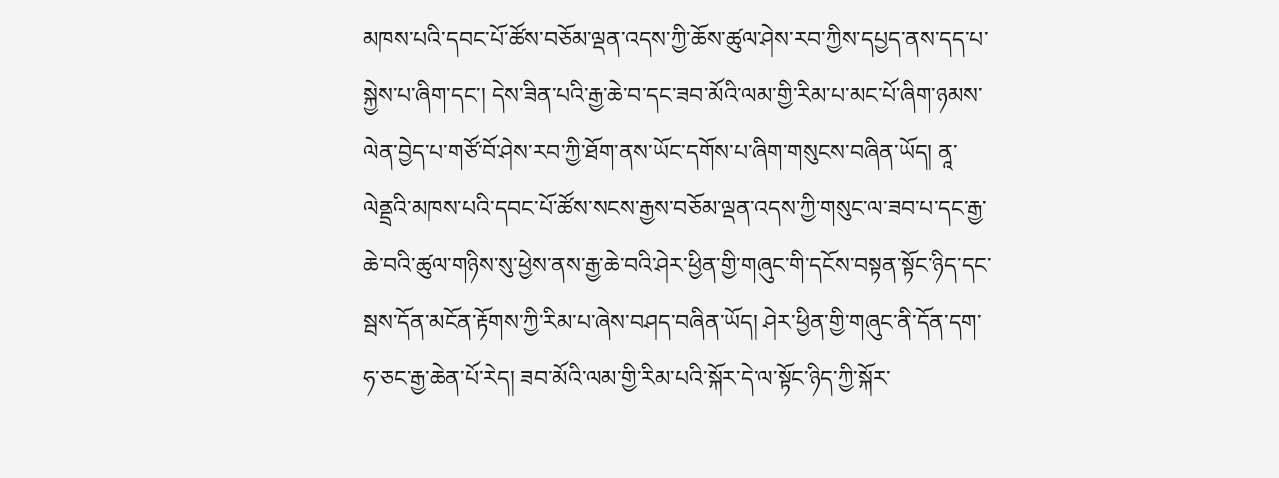མཁས་པའི་དབང་པོ་ཚོས་བཅོམ་ལྡན་འདས་ཀྱི་ཆོས་ཚུལ་ཤེས་རབ་ཀྱིས་དཔྱད་ནས་དད་པ་སྐྱེས་པ་ཞིག་དང་། དེས་ཟིན་པའི་རྒྱ་ཆེ་བ་དང་ཟབ་མོའི་ལམ་གྱི་རིམ་པ་མང་པོ་ཞིག་ཉམས་ལེན་བྱེད་པ་གཙོ་བོ་ཤེས་རབ་ཀྱི་ཐོག་ནས་ཡོང་དགོས་པ་ཞིག་གསུངས་བཞིན་ཡོད། ནཱ་ལེནྡྲའི་མཁས་པའི་དབང་པོ་ཚོས་སངས་རྒྱས་བཅོམ་ལྡན་འདས་ཀྱི་གསུང་ལ་ཟབ་པ་དང་རྒྱ་ཆེ་བའི་ཚུལ་གཉིས་སུ་ཕྱེས་ནས་རྒྱ་ཆེ་བའི་ཤེར་ཕྱིན་གྱི་གཞུང་གི་དངོས་བསྟན་སྟོང་ཉིད་དང་སྦས་དོན་མངོན་རྟོགས་ཀྱི་རིམ་པ་ཞེས་བཤད་བཞིན་ཡོད། ཤེར་ཕྱིན་གྱི་གཞུང་ནི་དོན་དག་ཧ་ཅང་རྒྱ་ཆེན་པོ་རེད། ཟབ་མོའི་ལམ་གྱི་རིམ་པའི་སྐོར་དེ་ལ་སྟོང་ཉིད་ཀྱི་སྐོར་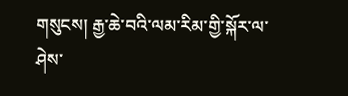གསུངས། རྒྱ་ཆེ་བའི་ལམ་རིམ་གྱི་སྐོར་ལ་ཤེས་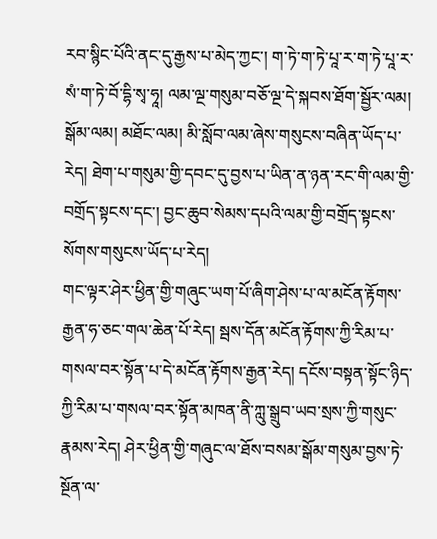རབ་སྙིང་པོའི་ནང་དུ་རྒྱས་པ་མེད་ཀྱང་། ག་ཏེ་ག་ཏེ་པཱ་ར་ག་ཏེ་པཱ་ར་སཾ་ག་ཏེ་བོ་དྷི་སྭ་ཧཱ། ལམ་ལྔ་གསུམ་བཅོ་ལྔ་དེ་སྐབས་ཐོག་སྦྱོར་ལམ། སྒོམ་ལམ། མཐོང་ལམ། མི་སློབ་ལམ་ཞེས་གསུངས་བཞིན་ཡོད་པ་རེད། ཐེག་པ་གསུམ་གྱི་དབང་དུ་བྱས་པ་ཡིན་ན་ཉན་རང་གི་ལམ་གྱི་བགྲོད་སྟངས་དང་། བྱང་ཆུབ་སེམས་དཔའི་ལམ་གྱི་བགྲོད་སྟངས་སོགས་གསུངས་ཡོད་པ་རེད།
གང་ལྟར་ཤེར་ཕྱིན་གྱི་གཞུང་ཡག་པོ་ཞིག་ཤེས་པ་ལ་མངོན་རྟོགས་རྒྱན་ཧ་ཅང་གལ་ཆེན་པོ་རེད། སྦས་དོན་མངོན་རྟོགས་ཀྱི་རིམ་པ་གསལ་བར་སྟོན་པ་དེ་མངོན་རྟོགས་རྒྱན་རེད། དངོས་བསྟན་སྟོང་ཉིད་ཀྱི་རིམ་པ་གསལ་བར་སྟོན་མཁན་ནི་ཀླུ་སྒྲུབ་ཡབ་སྲས་ཀྱི་གསུང་རྣམས་རེད། ཤེར་ཕྱིན་གྱི་གཞུང་ལ་ཐོས་བསམ་སྒོམ་གསུམ་བྱས་ཏེ་སྔོན་ལ་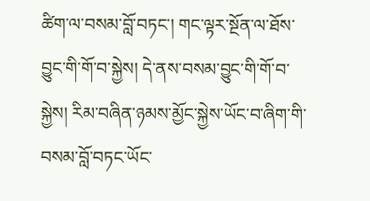ཚིག་ལ་བསམ་བློ་བཏང་། གང་ལྟར་སྔོན་ལ་ཐོས་བྱུང་གི་གོ་བ་སྐྱེས། དེ་ནས་བསམ་བྱུང་གི་གོ་བ་སྐྱེས། རིམ་བཞིན་ཉམས་མྱོང་སྐྱེས་ཡོང་བ་ཞིག་གི་བསམ་བློ་བཏང་ཡོང་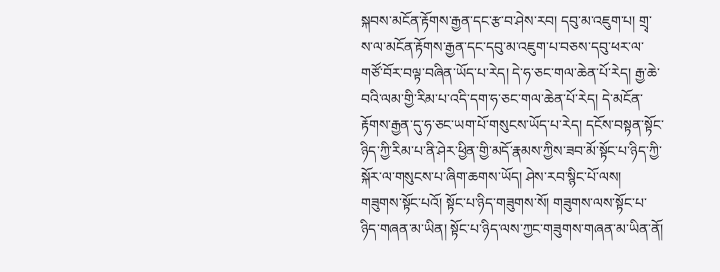སྐབས་མངོན་རྟོགས་རྒྱན་དང་རྩ་བ་ཤེས་རབ། དབུ་མ་འཇུག་པ། གྲྭ་ས་ལ་མངོན་རྟོགས་རྒྱན་དང་དབུ་མ་འཇུག་པ་བཅས་དབུ་ཕར་ལ་གཙོ་བོར་བལྟ་བཞིན་ཡོད་པ་རེད། དེ་ཧ་ཅང་གལ་ཆེན་པོ་རེད། རྒྱ་ཆེ་བའི་ལམ་གྱི་རིམ་པ་འདི་དག་ཧ་ཅང་གལ་ཆེན་པོ་རེད། དེ་མངོན་རྟོགས་རྒྱན་དུ་ཧ་ཅང་ཡག་པོ་གསུངས་ཡོད་པ་རེད། དངོས་བསྟན་སྟོང་ཉིད་ཀྱི་རིམ་པ་ནི་ཤེར་ཕྱིན་གྱི་མདོ་རྣམས་ཀྱིས་ཟབ་མོ་སྟོང་པ་ཉིད་ཀྱི་སྐོར་ལ་གསུངས་པ་ཞིག་ཆགས་ཡོད། ཤེས་རབ་སྙིང་པོ་ལས། གཟུགས་སྟོང་པའོ། སྟོང་པ་ཉིད་གཟུགས་སོ། གཟུགས་ལས་སྟོང་པ་ཉིད་གཞན་མ་ཡིན། སྟོང་པ་ཉིད་ལས་ཀྱང་གཟུགས་གཞན་མ་ཡིན་ནོ།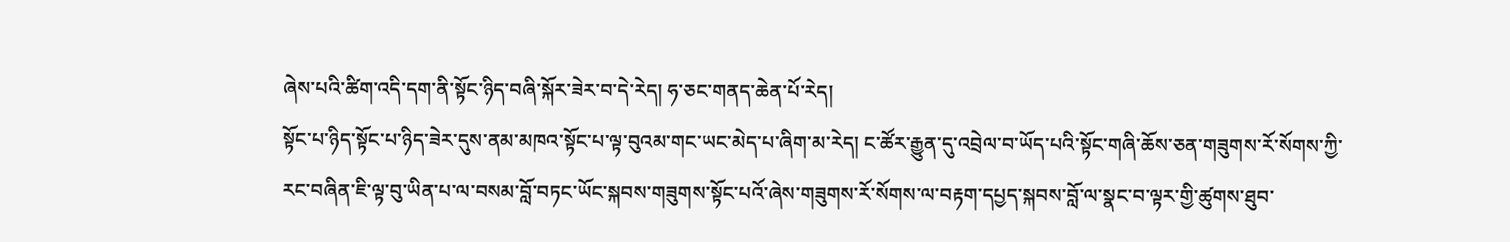ཞེས་པའི་ཚིག་འདི་དག་ནི་སྟོང་ཉིད་བཞི་སྐོར་ཟེར་བ་དེ་རེད། ཧ་ཅང་གནད་ཆེན་པོ་རེད།
སྟོང་པ་ཉིད་སྟོང་པ་ཉིད་ཟེར་དུས་ནམ་མཁའ་སྟོང་པ་ལྟ་བུའམ་གང་ཡང་མེད་པ་ཞིག་མ་རེད། ང་ཚོར་རྒྱུན་དུ་འབྲེལ་བ་ཡོད་པའི་སྟོང་གཞི་ཆོས་ཅན་གཟུགས་རོ་སོགས་ཀྱི་རང་བཞིན་ཇི་ལྟ་བུ་ཡིན་པ་ལ་བསམ་བློ་བཏང་ཡོང་སྐབས་གཟུགས་སྟོང་པའོ་ཞེས་གཟུགས་རོ་སོགས་ལ་བརྟག་དཔྱད་སྐབས་བློ་ལ་སྣང་བ་ལྟར་གྱི་ཚུགས་ཐུབ་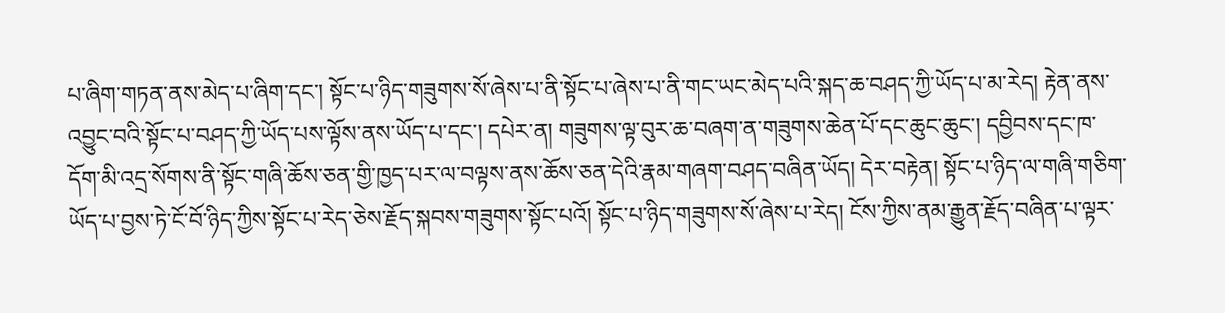པ་ཞིག་གཏན་ནས་མེད་པ་ཞིག་དང་། སྟོང་པ་ཉིད་གཟུགས་སོ་ཞེས་པ་ནི་སྟོང་པ་ཞེས་པ་ནི་གང་ཡང་མེད་པའི་སྐད་ཆ་བཤད་ཀྱི་ཡོད་པ་མ་རེད། རྟེན་ནས་འབྱུང་བའི་སྟོང་པ་བཤད་ཀྱི་ཡོད་པས་ལྟོས་ནས་ཡོད་པ་དང་། དཔེར་ན། གཟུགས་ལྟ་བུར་ཆ་བཞག་ན་གཟུགས་ཆེན་པོ་དང་ཆུང་ཆུང་། དབྱིབས་དང་ཁ་དོག་མི་འདྲ་སོགས་ནི་སྟོང་གཞི་ཆོས་ཅན་གྱི་ཁྱད་པར་ལ་བལྟས་ནས་ཆོས་ཅན་དེའི་རྣམ་གཞག་བཤད་བཞིན་ཡོད། དེར་བརྟེན། སྟོང་པ་ཉིད་ལ་གཞི་གཅིག་ཡོད་པ་བྱས་ཏེ་ངོ་བོ་ཉིད་ཀྱིས་སྟོང་པ་རེད་ཅེས་རྗོད་སྐབས་གཟུགས་སྟོང་པའོ། སྟོང་པ་ཉིད་གཟུགས་སོ་ཞེས་པ་རེད། ངོས་ཀྱིས་ནམ་རྒྱུན་རྗོད་བཞིན་པ་ལྟར་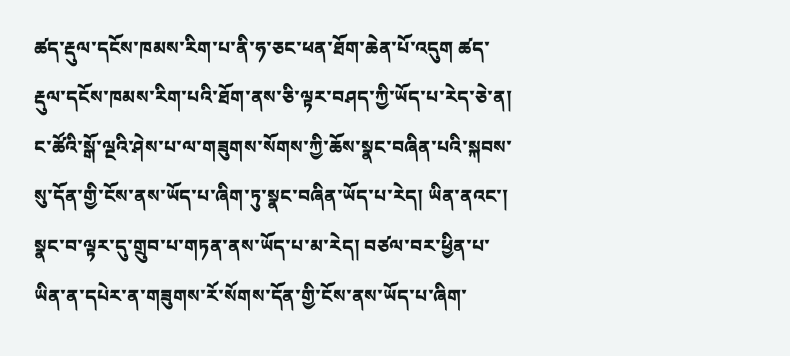ཚད་རྡུལ་དངོས་ཁམས་རིག་པ་ནི་ཧ་ཅང་ཕན་ཐོག་ཆེན་པོ་འདུག ཚད་རྡུལ་དངོས་ཁམས་རིག་པའི་ཐོག་ནས་ཅི་ལྟར་བཤད་ཀྱི་ཡོད་པ་རེད་ཅེ་ན། ང་ཚོའི་སྒོ་ལྔའི་ཤེས་པ་ལ་གཟུགས་སོགས་ཀྱི་ཆོས་སྣང་བཞིན་པའི་སྐབས་སུ་དོན་གྱི་ངོས་ནས་ཡོད་པ་ཞིག་ཏུ་སྣང་བཞིན་ཡོད་པ་རེད། ཡིན་ནའང་། སྣང་བ་ལྟར་དུ་གྲུབ་པ་གཏན་ནས་ཡོད་པ་མ་རེད། བཙལ་བར་ཕྱིན་པ་ཡིན་ན་དཔེར་ན་གཟུགས་རོ་སོགས་དོན་གྱི་ངོས་ནས་ཡོད་པ་ཞིག་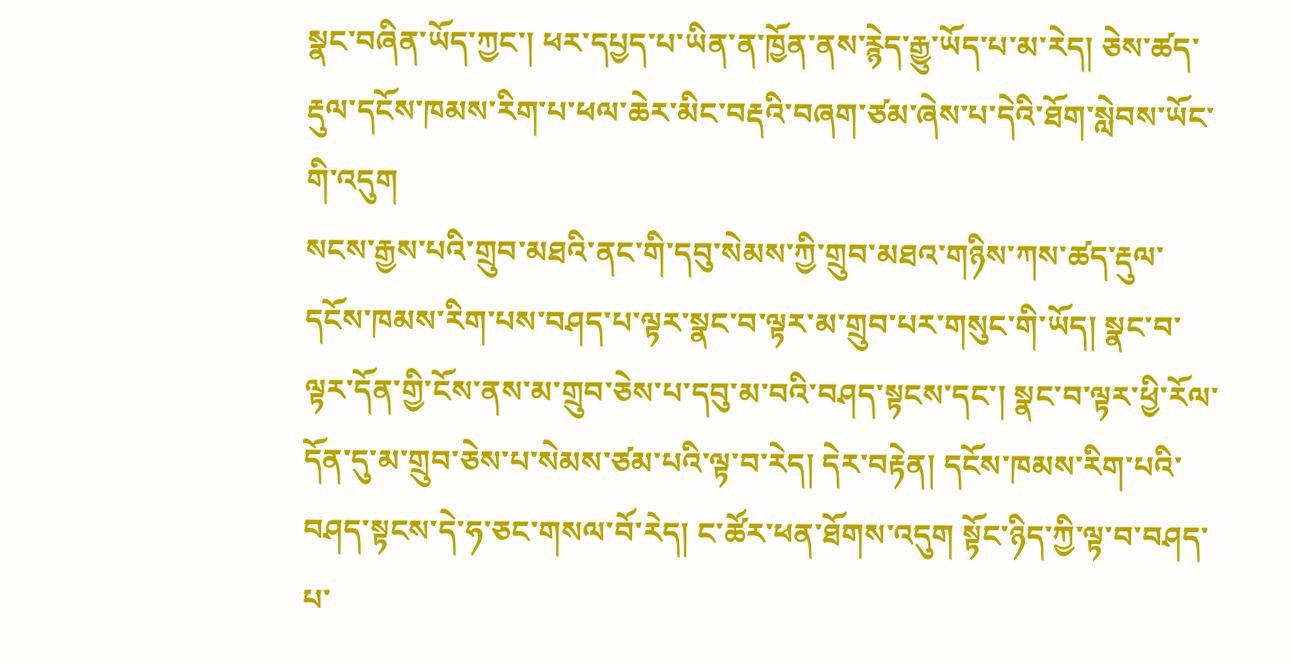སྣང་བཞིན་ཡོད་ཀྱང་། ཕར་དཔྱད་པ་ཡིན་ན་ཁྱོན་ནས་རྙེད་རྒྱུ་ཡོད་པ་མ་རེད། ཅེས་ཚད་རྡུལ་དངོས་ཁམས་རིག་པ་ཕལ་ཆེར་མིང་བརྡའི་བཞག་ཙམ་ཞེས་པ་དེའི་ཐོག་སླེབས་ཡོང་གི་འདུག
སངས་རྒྱས་པའི་གྲུབ་མཐའི་ནང་གི་དབུ་སེམས་ཀྱི་གྲུབ་མཐའ་གཉིས་ཀས་ཚད་རྡུལ་དངོས་ཁམས་རིག་པས་བཤད་པ་ལྟར་སྣང་བ་ལྟར་མ་གྲུབ་པར་གསུང་གི་ཡོད། སྣང་བ་ལྟར་དོན་གྱི་ངོས་ནས་མ་གྲུབ་ཅེས་པ་དབུ་མ་བའི་བཤད་སྟངས་དང་། སྣང་བ་ལྟར་ཕྱི་རོལ་དོན་དུ་མ་གྲུབ་ཅེས་པ་སེམས་ཙམ་པའི་ལྟ་བ་རེད། དེར་བརྟེན། དངོས་ཁམས་རིག་པའི་བཤད་སྟངས་དེ་ཧ་ཅང་གསལ་བོ་རེད། ང་ཚོར་ཕན་ཐོགས་འདུག སྟོང་ཉིད་ཀྱི་ལྟ་བ་བཤད་པ་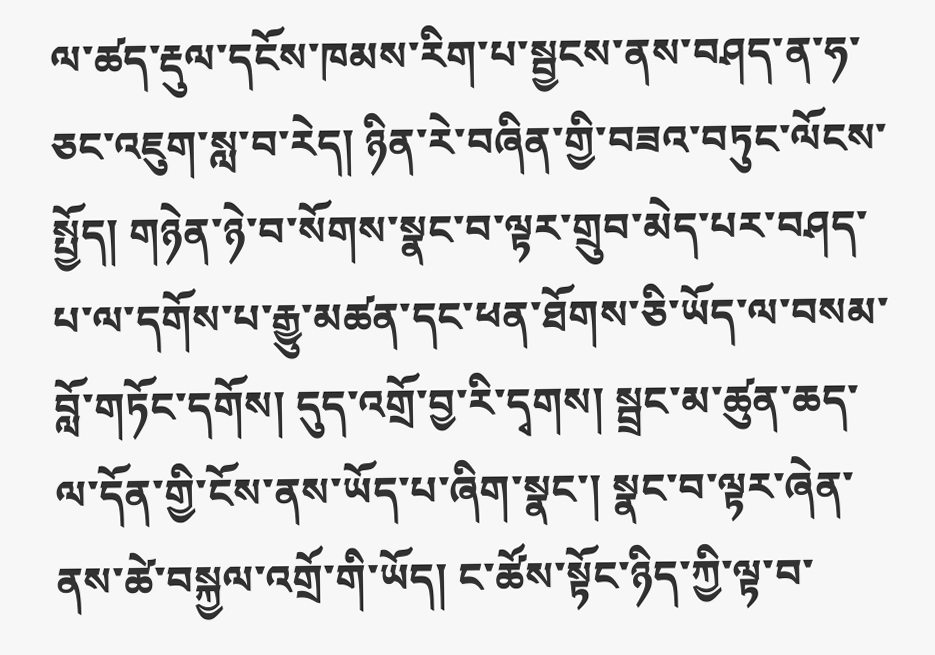ལ་ཚད་རྡུལ་དངོས་ཁམས་རིག་པ་སྦྱངས་ནས་བཤད་ན་ཧ་ཅང་འཇུག་སླ་བ་རེད། ཉིན་རེ་བཞིན་གྱི་བཟའ་བཏུང་ལོངས་སྤྱོད། གཉེན་ཉེ་བ་སོགས་སྣང་བ་ལྟར་གྲུབ་མེད་པར་བཤད་པ་ལ་དགོས་པ་རྒྱུ་མཚན་དང་ཕན་ཐོགས་ཅི་ཡོད་ལ་བསམ་བློ་གཏོང་དགོས། དུད་འགྲོ་བྱ་རི་དྭགས། སྦྲང་མ་ཚུན་ཆད་ལ་དོན་གྱི་ངོས་ནས་ཡོད་པ་ཞིག་སྣང་། སྣང་བ་ལྟར་ཞེན་ནས་ཚེ་བསྐྱལ་འགྲོ་གི་ཡོད། ང་ཚོས་སྟོང་ཉིད་ཀྱི་ལྟ་བ་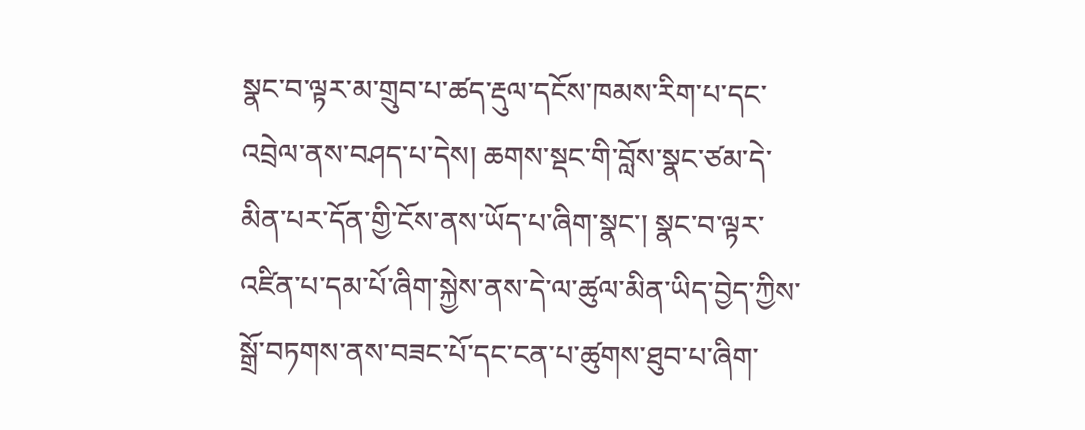སྣང་བ་ལྟར་མ་གྲུབ་པ་ཚད་རྡུལ་དངོས་ཁམས་རིག་པ་དང་འབྲེལ་ནས་བཤད་པ་དེས། ཆགས་སྡང་གི་བློས་སྣང་ཙམ་དེ་མིན་པར་དོན་གྱི་ངོས་ནས་ཡོད་པ་ཞིག་སྣང་། སྣང་བ་ལྟར་འཛིན་པ་དམ་པོ་ཞིག་སྐྱེས་ནས་དེ་ལ་ཚུལ་མིན་ཡིད་བྱེད་ཀྱིས་སྒྲོ་བཏགས་ནས་བཟང་པོ་དང་ངན་པ་ཚུགས་ཐུབ་པ་ཞིག་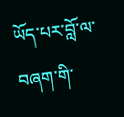ཡོད་པར་བློ་ལ་བཞག་གི་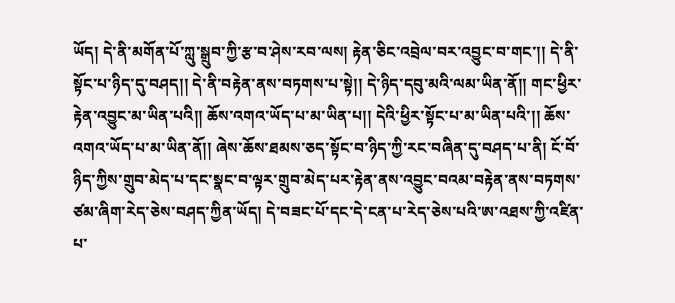ཡོད། དེ་ནི་མགོན་པོ་ཀླུ་སྒྲུབ་ཀྱི་རྩ་བ་ཤེས་རབ་ལས། རྟེན་ཅིང་འབྲེལ་བར་འབྱུང་བ་གང་།། དེ་ནི་སྟོང་པ་ཉིད་དུ་བཤད།། དེ་ནི་བརྟེན་ནས་བཏགས་པ་སྟེ།། དེ་ཉིད་དབུ་མའི་ལམ་ཡིན་ནོ།། གང་ཕྱིར་རྟེན་འབྱུང་མ་ཡིན་པའི།། ཆོས་འགའ་ཡོད་པ་མ་ཡིན་པ།། དེའི་ཕྱིར་སྟོང་པ་མ་ཡིན་པའི་།། ཆོས་འགའ་ཡོད་པ་མ་ཡིན་ནོ།། ཞེས་ཆོས་ཐམས་ཅད་སྟོང་བ་ཉིད་ཀྱི་རང་བཞིན་དུ་བཤད་པ་ནི། ངོ་བོ་ཉིད་ཀྱིས་གྲུབ་མེད་པ་དང་སྣང་བ་ལྟར་གྲུབ་མེད་པར་རྟེན་ནས་འབྱུང་བའམ་བརྟེན་ནས་བཏགས་ཙམ་ཞིག་རེད་ཅེས་བཤད་ཀྱིན་ཡོད། དེ་བཟང་པོ་དང་དེ་ངན་པ་རེད་ཅེས་པའི་ཨ་འཐས་ཀྱི་འཛིན་པ་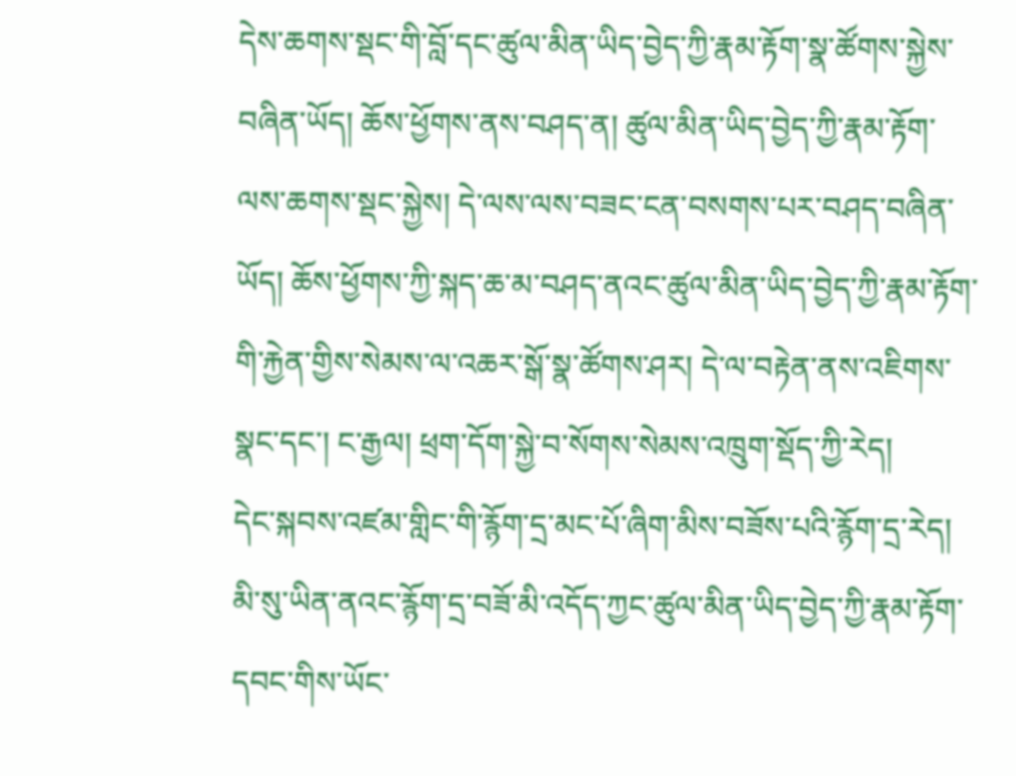དེས་ཆགས་སྡང་གི་བློ་དང་ཚུལ་མིན་ཡིད་བྱེད་ཀྱི་རྣམ་རྟོག་སྣ་ཚོགས་སྐྱེས་བཞིན་ཡོད། ཆོས་ཕྱོགས་ནས་བཤད་ན། ཚུལ་མིན་ཡིད་བྱེད་ཀྱི་རྣམ་རྟོག་ལས་ཆགས་སྡང་སྐྱེས། དེ་ལས་ལས་བཟང་ངན་བསགས་པར་བཤད་བཞིན་ཡོད། ཆོས་ཕྱོགས་ཀྱི་སྐད་ཆ་མ་བཤད་ནའང་ཚུལ་མིན་ཡིད་བྱེད་ཀྱི་རྣམ་རྟོག་གི་རྐྱེན་གྱིས་སེམས་ལ་འཆར་སྒོ་སྣ་ཚོགས་ཤར། དེ་ལ་བརྟེན་ནས་འཇིགས་སྣང་དང་། ང་རྒྱལ། ཕྲག་དོག་སྐྱེ་བ་སོགས་སེམས་འཁྲུག་སྡོད་ཀྱི་རེད།
དེང་སྐབས་འཛམ་གླིང་གི་རྙོག་དྲ་མང་པོ་ཞིག་མིས་བཟོས་པའི་རྙོག་དྲ་རེད། མི་སུ་ཡིན་ནའང་རྙོག་དྲ་བཟོ་མི་འདོད་ཀྱང་ཚུལ་མིན་ཡིད་བྱེད་ཀྱི་རྣམ་རྟོག་དབང་གིས་ཡོང་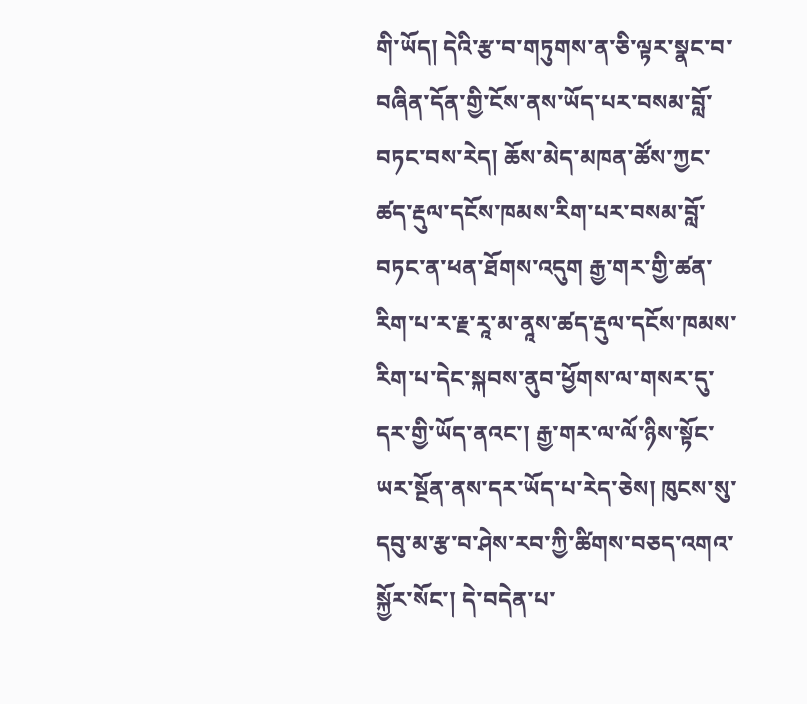གི་ཡོད། དེའི་རྩ་བ་གཏུགས་ན་ཅི་ལྟར་སྣང་བ་བཞིན་དོན་གྱི་ངོས་ནས་ཡོད་པར་བསམ་བློ་བཏང་བས་རེད། ཆོས་མེད་མཁན་ཚོས་ཀྱང་ཚད་རྡུལ་དངོས་ཁམས་རིག་པར་བསམ་བློ་བཏང་ན་ཕན་ཐོགས་འདུག རྒྱ་གར་གྱི་ཚན་རིག་པ་ར་རྗ་རཱ་མ་ནཱས་ཚད་རྡུལ་དངོས་ཁམས་རིག་པ་དེང་སྐབས་ནུབ་ཕྱོགས་ལ་གསར་དུ་དར་གྱི་ཡོད་ནའང་། རྒྱ་གར་ལ་ལོ་ཉིས་སྟོང་ཡར་སྔོན་ནས་དར་ཡོད་པ་རེད་ཅེས། ཁུངས་སུ་དབུ་མ་རྩ་བ་ཤེས་རབ་ཀྱི་ཚིགས་བཅད་འགའ་སྐྱོར་སོང་། དེ་བདེན་པ་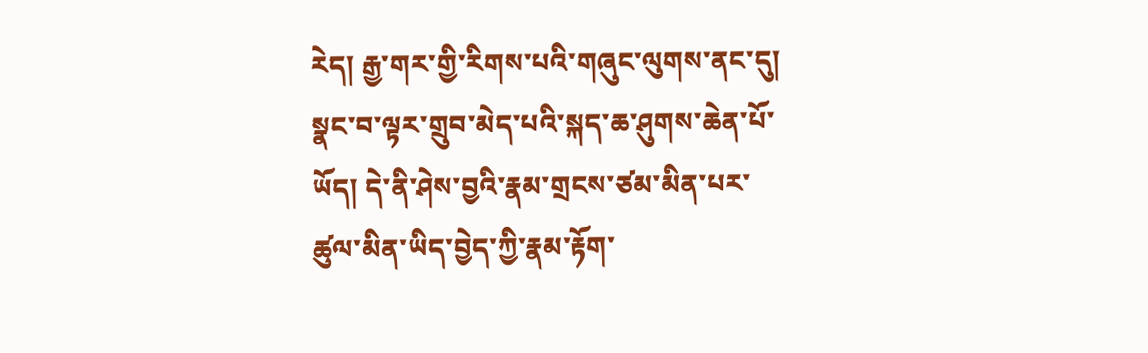རེད། རྒྱ་གར་གྱི་རིགས་པའི་གཞུང་ལུགས་ནང་དུ། སྣང་བ་ལྟར་གྲུབ་མེད་པའི་སྐད་ཆ་ཤུགས་ཆེན་པོ་ཡོད། དེ་ནི་ཤེས་བྱའི་རྣམ་གྲངས་ཙམ་མིན་པར་ཚུལ་མིན་ཡིད་བྱེད་ཀྱི་རྣམ་རྟོག་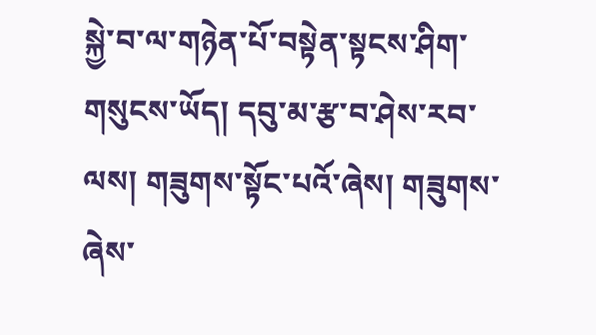སྐྱེ་བ་ལ་གཉེན་པོ་བསྟེན་སྟངས་ཤིག་གསུངས་ཡོད། དབུ་མ་རྩ་བ་ཤེས་རབ་ལས། གཟུགས་སྟོང་པའོ་ཞེས། གཟུགས་ཞེས་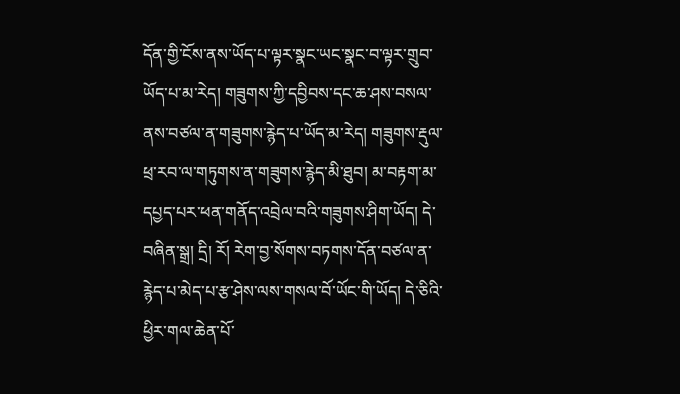དོན་གྱི་ངོས་ནས་ཡོད་པ་ལྟར་སྣང་ཡང་སྣང་བ་ལྟར་གྲུབ་ཡོད་པ་མ་རེད། གཟུགས་ཀྱི་དབྱིབས་དང་ཆ་ཤས་བསལ་ནས་བཙལ་ན་གཟུགས་རྙེད་པ་ཡོད་མ་རེད། གཟུགས་རྡུལ་ཕྲ་རབ་ལ་གཏུགས་ན་གཟུགས་རྙེད་མི་ཐུབ། མ་བརྟག་མ་དཔྱད་པར་ཕན་གནོད་འབྲེལ་བའི་གཟུགས་ཤིག་ཡོད། དེ་བཞིན་སྒྲ། དྲི། རོ། རེག་བྱ་སོགས་བཏགས་དོན་བཙལ་ན་རྙེད་པ་མེད་པ་རྩ་ཤེས་ལས་གསལ་བོ་ཡོང་གི་ཡོད། དེ་ཅིའི་ཕྱིར་གལ་ཆེན་པོ་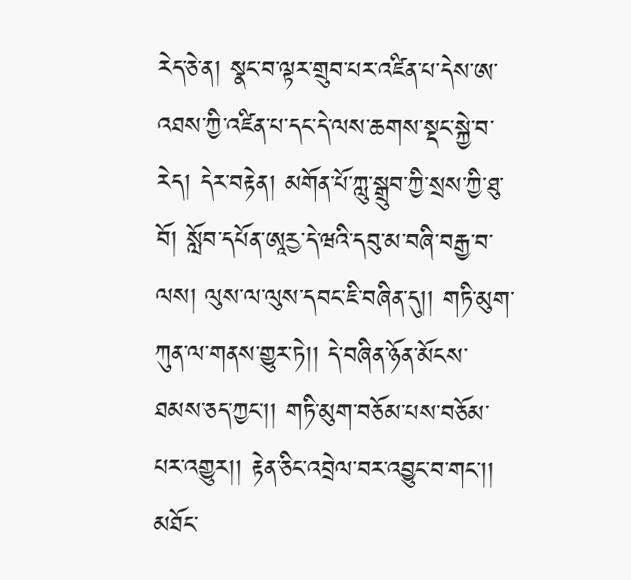རེད་ཅེ་ན། སྣང་བ་ལྟར་གྲུབ་པར་འཛིན་པ་དེས་ཨ་འཐས་ཀྱི་འཛིན་པ་དང་དེ་ལས་ཆགས་སྡང་སྐྱེ་བ་རེད། དེར་བརྟེན། མགོན་པོ་ཀླུ་སྒྲུབ་ཀྱི་སྲས་ཀྱི་ཐུ་བོ། སློབ་དཔོན་ཨཱརྱ་དེ་ཝའི་དབུ་མ་བཞི་བརྒྱ་བ་ལས། ལུས་ལ་ལུས་དབང་ཇི་བཞིན་དུ།། གཏི་མུག་ཀུན་ལ་གནས་གྱུར་ཏེ།། དེ་བཞིན་ཉོན་མོངས་ཐམས་ཅད་ཀྱང་།། གཏི་མུག་བཅོམ་པས་བཅོམ་པར་འགྱུར།། རྟེན་ཅིང་འབྲེལ་བར་འབྱུང་བ་གང་།། མཐོང་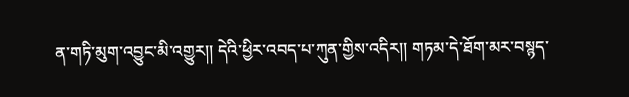ན་གཏི་མུག་འབྱུང་མི་འགྱུར།། དེའི་ཕྱིར་འབད་པ་ཀུན་གྱིས་འདིར།། གཏམ་དེ་ཐོག་མར་བསྙད་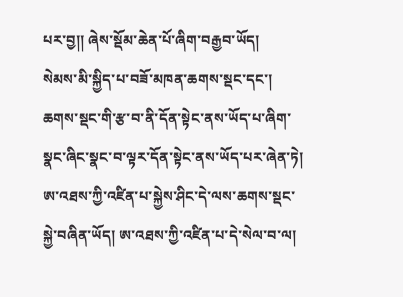པར་བྱ།། ཞེས་སྡོམ་ཆེན་པོ་ཞིག་བརྒྱབ་ཡོད།
སེམས་མི་སྐྱིད་པ་བཟོ་མཁན་ཆགས་སྡང་དང་། ཆགས་སྡང་གི་རྩ་བ་ནི་དོན་སྟེང་ནས་ཡོད་པ་ཞིག་སྣང་ཞིང་སྣང་བ་ལྟར་དོན་སྟེང་ནས་ཡོད་པར་ཞེན་ཏེ། ཨ་འཐས་ཀྱི་འཛིན་པ་སྐྱེས་ཤིང་དེ་ལས་ཆགས་སྡང་སྐྱེ་བཞིན་ཡོད། ཨ་འཐས་ཀྱི་འཛིན་པ་དེ་སེལ་བ་ལ།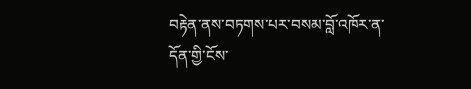བརྟེན་ནས་བཏགས་པར་བསམ་བློ་འཁོར་ན་དོན་གྱི་ངོས་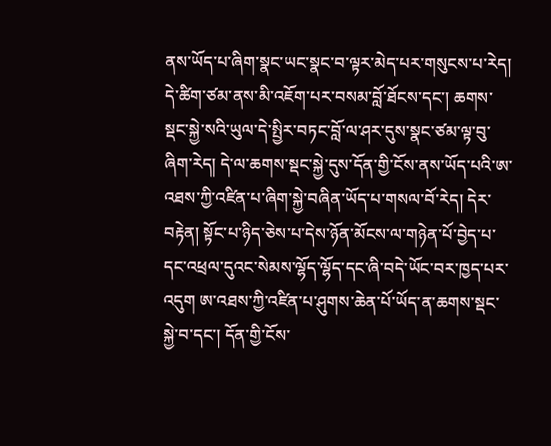ནས་ཡོད་པ་ཞིག་སྣང་ཡང་སྣང་བ་ལྟར་མེད་པར་གསུངས་པ་རེད། དེ་ཚིག་ཙམ་ནས་མི་འཇོག་པར་བསམ་བློ་ཐོངས་དང་། ཆགས་སྡང་སྐྱེ་སའི་ཡུལ་དེ་སྤྱིར་བཏང་བློ་ལ་ཤར་དུས་སྣང་ཙམ་ལྟ་བུ་ཞིག་རེད། དེ་ལ་ཆགས་སྡང་སྐྱེ་དུས་དོན་གྱི་ངོས་ནས་ཡོད་པའི་ཨ་འཐས་ཀྱི་འཛིན་པ་ཞིག་སྐྱེ་བཞིན་ཡོད་པ་གསལ་བོ་རེད། དེར་བརྟེན། སྟོང་པ་ཉིད་ཅེས་པ་དེས་ཉོན་མོངས་ལ་གཉེན་པོ་བྱེད་པ་དང་འཕྲལ་དུའང་སེམས་ལྷོད་ལྷོད་དང་ཞི་བདེ་ཡོང་བར་ཁྱད་པར་འདུག ཨ་འཐས་ཀྱི་འཛིན་པ་ཤུགས་ཆེན་པོ་ཡོད་ན་ཆགས་སྡང་སྐྱེ་བ་དང་། དོན་གྱི་ངོས་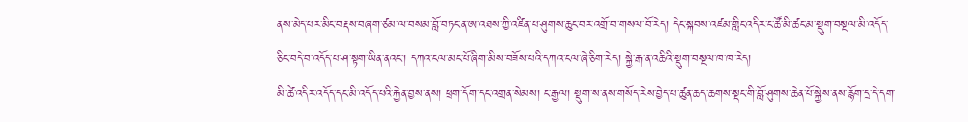ནས་མེད་པར་མིང་བརྡས་བཞག་ཙམ་ལ་བསམ་བློ་བཏང་ན་ཨ་འཐས་ཀྱི་འཛིན་པ་ཤུགས་ཆུང་བར་འགྲོ་བ་གསལ་བོ་རེད། དེང་སྐབས་འཛམ་གླིང་འདིར་ང་ཚོ་མི་ཚང་མ་སྡུག་བསྔལ་མི་འདོད་ཅིང་བདེ་བ་འདོད་པ་ཤ་སྟག་ཡིན་ནའང་། དཀའ་ངལ་མང་པོ་ཞིག་མིས་བཟོས་པའི་དཀའ་ངལ་ཞེ་ཅིག་རེད། སྐྱེ་རྒ་ན་འཆིའི་སྡུག་བསྔལ་ཁ་ཁ་རེད།
མི་ཚེ་འདིར་འདོད་དང་མི་འདོད་པའི་རྐྱེན་བྱས་ནས། ཕྲག་དོག་དང་འགྲན་སེམས། ང་རྒྱལ། སྡུག་ས་ནས་གསོད་རེས་བྱེད་པ་ཚུན་ཆད་ཆགས་སྡང་གི་བློ་ཤུགས་ཆེན་པོ་སྐྱེས་ནས་རྙོག་དྲ་དེ་དག་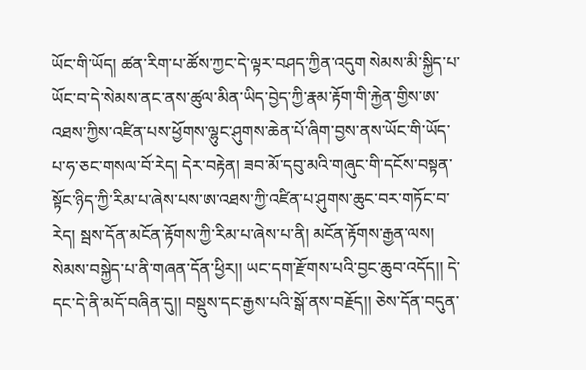ཡོང་གི་ཡོད། ཚན་རིག་པ་ཚོས་ཀྱང་དེ་ལྟར་བཤད་ཀྱིན་འདུག སེམས་མི་སྐྱིད་པ་ཡོང་བ་དེ་སེམས་ནང་ནས་ཚུལ་མིན་ཡིད་བྱེད་ཀྱི་རྣམ་རྟོག་གི་རྐྱེན་གྱིས་ཨ་འཐས་ཀྱིས་འཛིན་པས་ཕྱོགས་ལྷུང་ཤུགས་ཆེན་པོ་ཞིག་བྱས་ནས་ཡོང་གི་ཡོད་པ་ཧ་ཅང་གསལ་བོ་རེད། དེར་བརྟེན། ཟབ་མོ་དབུ་མའི་གཞུང་གི་དངོས་བསྟན་སྟོང་ཉིད་ཀྱི་རིམ་པ་ཞེས་པས་ཨ་འཐས་ཀྱི་འཛིན་པ་ཤུགས་ཆུང་བར་གཏོང་བ་རེད། སྦས་དོན་མངོན་རྟོགས་ཀྱི་རིམ་པ་ཞེས་པ་ནི། མངོན་རྟོགས་རྒྱན་ལས། སེམས་བསྐྱེད་པ་ནི་གཞན་དོན་ཕྱིར།། ཡང་དག་རྫོགས་པའི་བྱང་ཆུབ་འདོད།། དེ་དང་དེ་ནི་མདོ་བཞིན་དུ།། བསྡུས་དང་རྒྱས་པའི་སྒོ་ནས་བརྗོད།། ཅེས་དོན་བདུན་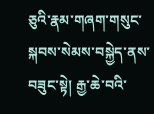ཅུའི་རྣམ་གཞག་གསུང་སྐབས་སེམས་བསྐྱེད་ནས་བཟུང་སྟེ། རྒྱ་ཆེ་བའི་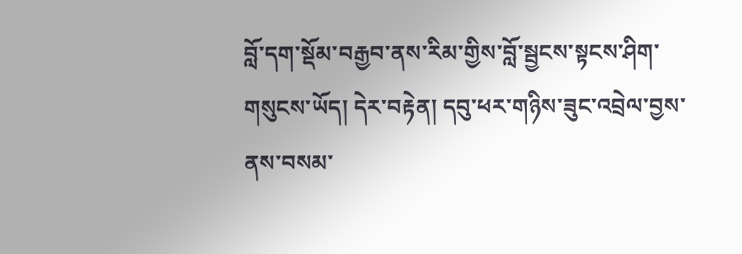བློ་དག་སྡོམ་བརྒྱབ་ནས་རིམ་གྱིས་བློ་སྦྱངས་སྟངས་ཤིག་གསུངས་ཡོད། དེར་བརྟེན། དབུ་ཕར་གཉིས་ཟུང་འབྲེལ་བྱས་ནས་བསམ་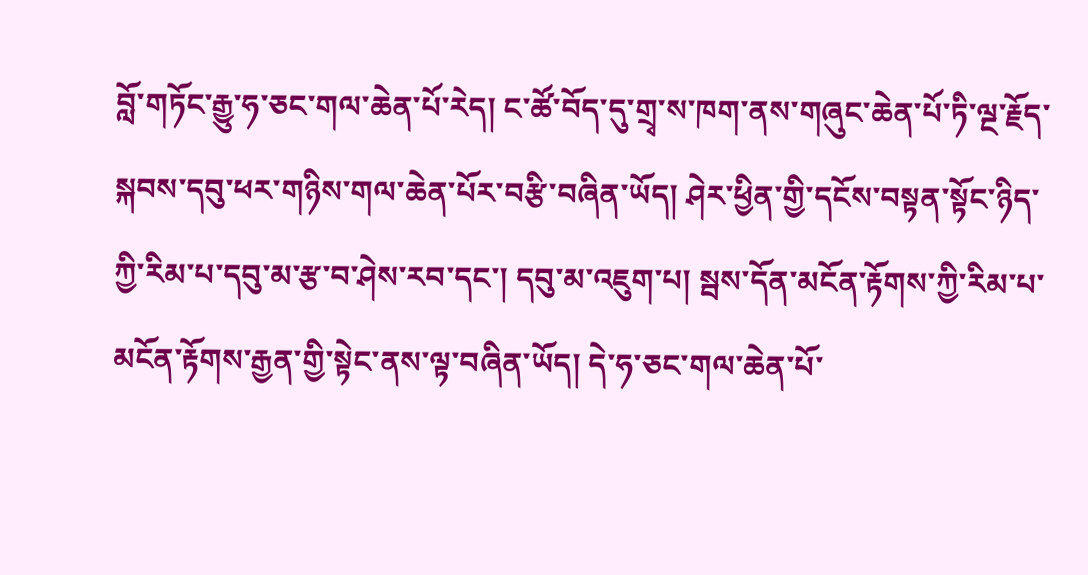བློ་གཏོང་རྒྱུ་ཧ་ཅང་གལ་ཆེན་པོ་རེད། ང་ཚོ་བོད་དུ་གྲྭ་ས་ཁག་ནས་གཞུང་ཆེན་པོ་ཏི་ལྔ་རྗོད་སྐབས་དབུ་ཕར་གཉིས་གལ་ཆེན་པོར་བརྩི་བཞིན་ཡོད། ཤེར་ཕྱིན་གྱི་དངོས་བསྟན་སྟོང་ཉིད་ཀྱི་རིམ་པ་དབུ་མ་རྩ་བ་ཤེས་རབ་དང་། དབུ་མ་འཇུག་པ། སྦས་དོན་མངོན་རྟོགས་ཀྱི་རིམ་པ་མངོན་རྟོགས་རྒྱན་གྱི་སྟེང་ནས་ལྟ་བཞིན་ཡོད། དེ་ཧ་ཅང་གལ་ཆེན་པོ་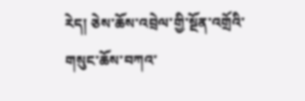རེད། ཅེས་ཆོས་འབྲེལ་གྱི་སྔོན་འགྲོའི་གསུང་ཆོས་བཀའ་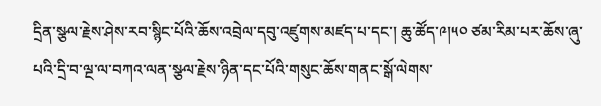དྲིན་སྩལ་རྗེས་ཤེས་རབ་སྙིང་པོའི་ཆོས་འབྲེལ་དབུ་འཛུགས་མཛད་པ་དང་། ཆུ་ཚོད་༩།༥༠ ཙམ་རིམ་པར་ཆོས་ཞུ་པའི་དྲི་བ་ལྔ་ལ་བཀའ་ལན་སྩལ་རྗེས་ཉིན་དང་པོའི་གསུང་ཆོས་གནང་སྒོ་ལེགས་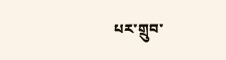པར་གྲུབ་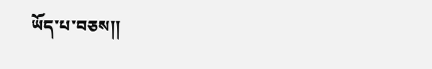ཡོད་པ་བཅས།།